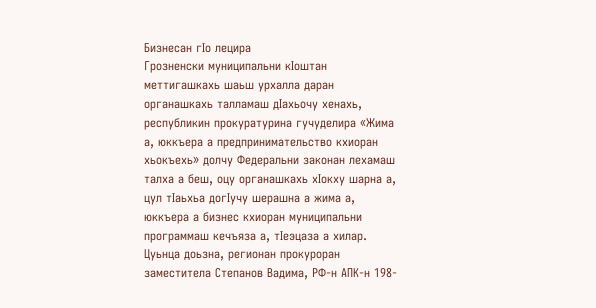Бизнесан гIо лецира
Грозненски муниципальни кIоштан меттигашкахь шаьш урхалла даран органашкахь талламаш дIахьочу хенахь, республикин прокуратурина гучуделира «Жима а, юккъера а предпринимательство кхиоран хьокъехь» долчу Федеральни законан лехамаш талха а беш, оцу органашкахь хIокху шарна а, цул тIаьхьа догIучу шерашна а жима а, юккъера а бизнес кхиоран муниципальни программаш кечъяза а, тIеэцаза а хилар.
Цуьнца доьзна, регионан прокуроран заместитела Степанов Вадима, РФ-н АПК-н 198-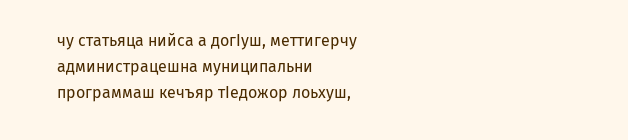чу статьяца нийса а догIуш, меттигерчу администрацешна муниципальни программаш кечъяр тIедожор лоьхуш,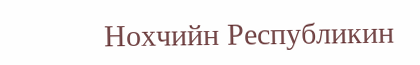Нохчийн Республикин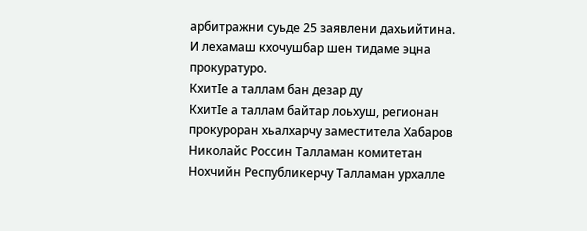арбитражни суьде 25 заявлени дахьийтина.
И лехамаш кхочушбар шен тидаме эцна прокуратуро.
КхитIе а таллам бан дезар ду
КхитIе а таллам байтар лоьхуш, регионан прокуроран хьалхарчу заместитела Хабаров Николайс Россин Талламан комитетан Нохчийн Республикерчу Талламан урхалле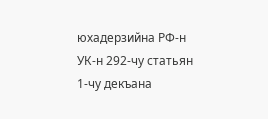юхадерзийна РФ-н УК-н 292-чу статьян 1-чу декъана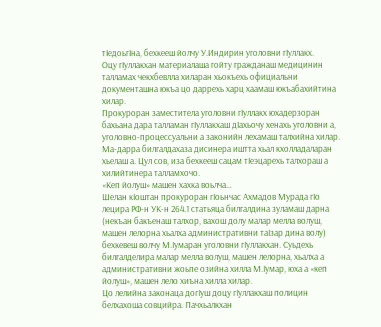тIедоьгIна, бехкееш йолчу У.Индирин уголовни гIуллакх.
Оцу гIуллакхан материалаша гойту гражданаш медицинин талламах чекхбевлла хиларан хьокъехь официальни документашна юкъа цо даррехь харц хаамаш юкъабахийтина хилар.
Прокуроран заместитела уголовни гIуллакх юхадерзоран бахьана дара талламан гIуллакхаш дIахьочу хенахь уголовни а, уголовно-процессуальни а законийн лехамаш талхийна хилар. Ма-дарра билгалдахаза дисинера иштта хьал кхолладаларан хьелаш а. Цул сов, иза бехкееш сацам тIеэцарехь талхораш а хилийтинера талламхочо.
«Кеп йолуш» машен хахка воьлча…
Шелан кIоштан прокуроран гIоьнчас Ахмадов Мурада гIо лецира РФ-н УК-н 264.1 статьяца билгалдина зуламаш дарна (некъан бакъенаш талхор, вахош долу малар мелла волуш, машен лелорна хьалха административни таIзар дина волу) бехкевеш волчу М.Iумаран уголовни гIуллакхан. Суьдехь билгалделира малар мелла волуш, машен лелорна, хьалха а административни жоьпе озийна хилла М.Iумар, юха а «кеп йолуш», машен лело хиъна хилла хилар.
Цо лелийна законаца догIуш доцу гIуллакхаш полицин белхахоша совцийра. Пачхьалкхан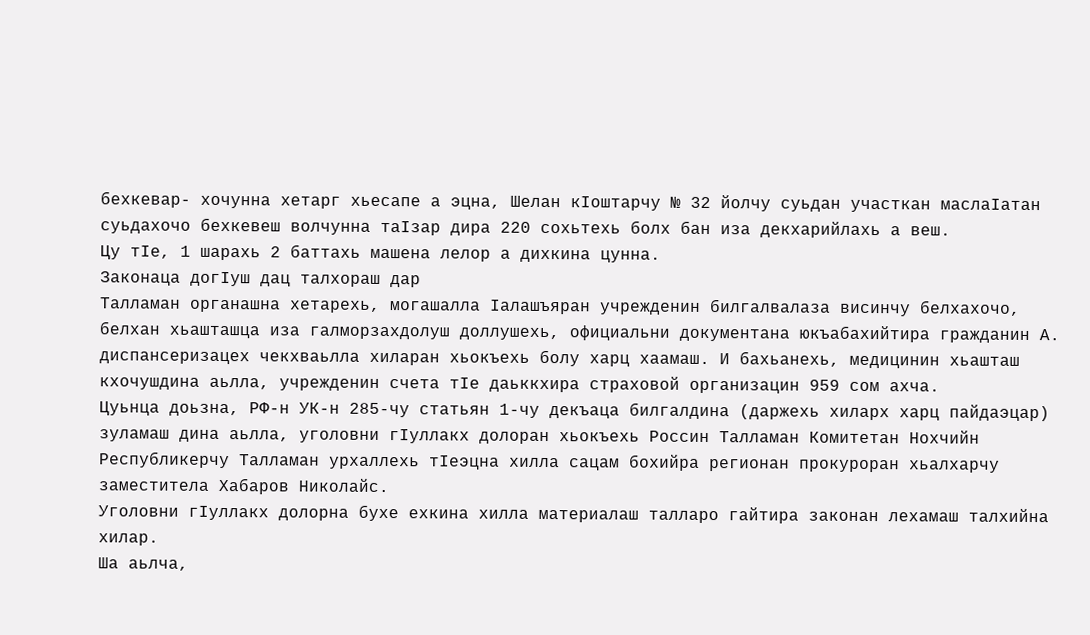бехкевар- хочунна хетарг хьесапе а эцна, Шелан кIоштарчу № 32 йолчу суьдан участкан маслаIатан суьдахочо бехкевеш волчунна таIзар дира 220 сохьтехь болх бан иза декхарийлахь а веш.
Цу тIе, 1 шарахь 2 баттахь машена лелор а дихкина цунна.
Законаца догIуш дац талхораш дар
Талламан органашна хетарехь, могашалла Iалашъяран учрежденин билгалвалаза висинчу белхахочо, белхан хьашташца иза галморзахдолуш доллушехь, официальни документана юкъабахийтира гражданин А. диспансеризацех чекхваьлла хиларан хьокъехь болу харц хаамаш. И бахьанехь, медицинин хьашташ кхочушдина аьлла, учрежденин счета тIе даьккхира страховой организацин 959 сом ахча.
Цуьнца доьзна, РФ-н УК-н 285-чу статьян 1-чу декъаца билгалдина (даржехь хиларх харц пайдаэцар) зуламаш дина аьлла, уголовни гIуллакх долоран хьокъехь Россин Талламан Комитетан Нохчийн Республикерчу Талламан урхаллехь тIеэцна хилла сацам бохийра регионан прокуроран хьалхарчу заместитела Хабаров Николайс.
Уголовни гIуллакх долорна бухе ехкина хилла материалаш талларо гайтира законан лехамаш талхийна хилар.
Ша аьлча,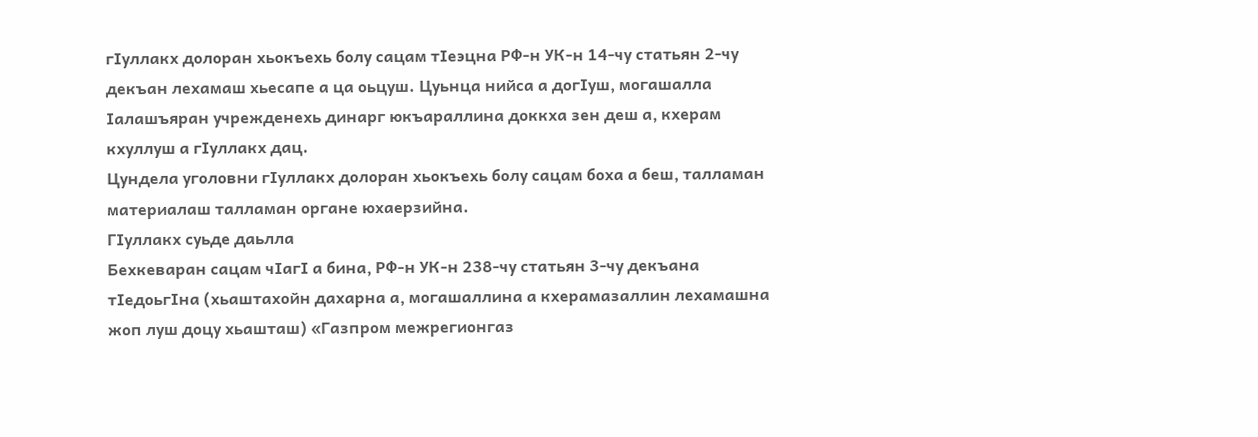гIуллакх долоран хьокъехь болу сацам тIеэцна РФ-н УК-н 14-чу статьян 2-чу декъан лехамаш хьесапе а ца оьцуш. Цуьнца нийса а догIуш, могашалла Iалашъяран учрежденехь динарг юкъараллина доккха зен деш а, кхерам кхуллуш а гIуллакх дац.
Цундела уголовни гIуллакх долоран хьокъехь болу сацам боха а беш, талламан материалаш талламан органе юхаерзийна.
ГIуллакх суьде даьлла
Бехкеваран сацам чIагI а бина, РФ-н УК-н 238-чу статьян 3-чу декъана тIедоьгIна (хьаштахойн дахарна а, могашаллина а кхерамазаллин лехамашна жоп луш доцу хьашташ) «Газпром межрегионгаз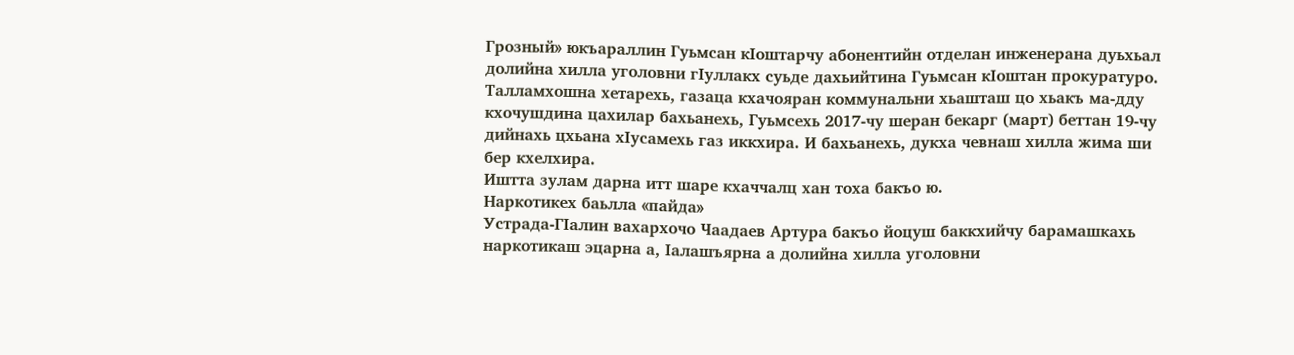Грозный» юкъараллин Гуьмсан кIоштарчу абонентийн отделан инженерана дуьхьал долийна хилла уголовни гIуллакх суьде дахьийтина Гуьмсан кIоштан прокуратуро.
Талламхошна хетарехь, газаца кхачояран коммунальни хьашташ цо хьакъ ма-дду кхочушдина цахилар бахьанехь, Гуьмсехь 2017-чу шеран бекарг (март) беттан 19-чу дийнахь цхьана хIусамехь газ иккхира. И бахьанехь, дукха чевнаш хилла жима ши бер кхелхира.
Иштта зулам дарна итт шаре кхаччалц хан тоха бакъо ю.
Наркотикех баьлла «пайда»
Устрада-ГIалин вахархочо Чаадаев Артура бакъо йоцуш баккхийчу барамашкахь наркотикаш эцарна а, Iалашъярна а долийна хилла уголовни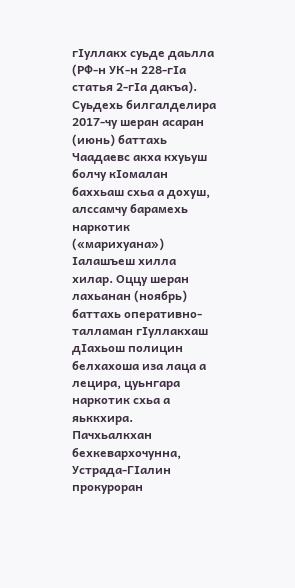гIуллакх суьде даьлла (РФ-н УК-н 228-гIа статья 2-гIа дакъа).
Суьдехь билгалделира 2017-чу шеран асаран (июнь) баттахь Чаадаевс акха кхуьуш болчу кIомалан баххьаш схьа а дохуш, алссамчу барамехь наркотик («марихуана») Iалашъеш хилла хилар. Оццу шеран лахьанан (ноябрь) баттахь оперативно-талламан гIуллакхаш дIахьош полицин белхахоша иза лаца а лецира, цуьнгара наркотик схьа а яьккхира.
Пачхьалкхан бехкевархочунна, Устрада-ГIалин прокуроран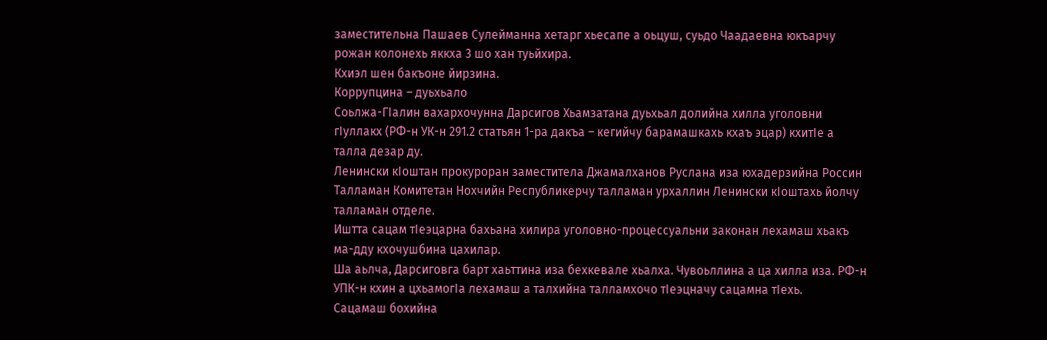заместительна Пашаев Сулейманна хетарг хьесапе а оьцуш, суьдо Чаадаевна юкъарчу рожан колонехь яккха 3 шо хан туьйхира.
Кхиэл шен бакъоне йирзина.
Коррупцина – дуьхьало
Соьлжа-ГIалин вахархочунна Дарсигов Хьамзатана дуьхьал долийна хилла уголовни гIуллакх (РФ-н УК-н 291.2 статьян 1-ра дакъа – кегийчу барамашкахь кхаъ эцар) кхитIе а талла дезар ду.
Ленински кIоштан прокуроран заместитела Джамалханов Руслана иза юхадерзийна Россин Талламан Комитетан Нохчийн Республикерчу талламан урхаллин Ленински кIоштахь йолчу талламан отделе.
Иштта сацам тIеэцарна бахьана хилира уголовно-процессуальни законан лехамаш хьакъ ма-дду кхочушбина цахилар.
Ша аьлча, Дарсиговга барт хаьттина иза бехкевале хьалха. Чувоьллина а ца хилла иза. РФ-н УПК-н кхин а цхьамогIа лехамаш а талхийна талламхочо тIеэцначу сацамна тIехь.
Сацамаш бохийна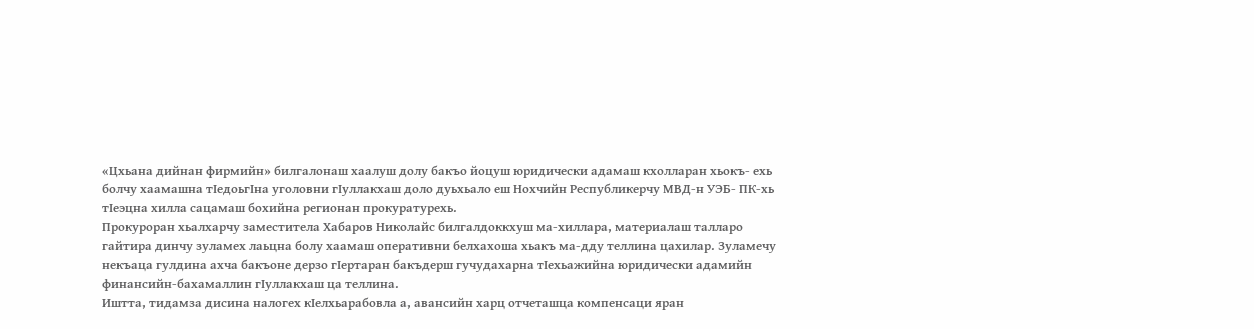«Цхьана дийнан фирмийн» билгалонаш хаалуш долу бакъо йоцуш юридически адамаш кхолларан хьокъ- ехь болчу хаамашна тIедоьгIна уголовни гIуллакхаш доло дуьхьало еш Нохчийн Республикерчу МВД-н УЭБ- ПК-хь тIеэцна хилла сацамаш бохийна регионан прокуратурехь.
Прокуроран хьалхарчу заместитела Хабаров Николайс билгалдоккхуш ма-хиллара, материалаш талларо гайтира динчу зуламех лаьцна болу хаамаш оперативни белхахоша хьакъ ма-дду теллина цахилар. Зуламечу некъаца гулдина ахча бакъоне дерзо гIертаран бакъдерш гучудахарна тIехьажийна юридически адамийн финансийн-бахамаллин гIуллакхаш ца теллина.
Иштта, тидамза дисина налогех кIелхьарабовла а, авансийн харц отчеташца компенсаци яран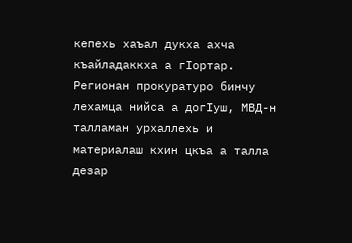кепехь хаъал дукха ахча къайладаккха а гIортар.
Регионан прокуратуро бинчу лехамца нийса а догIуш, МВД-н талламан урхаллехь и материалаш кхин цкъа а талла дезар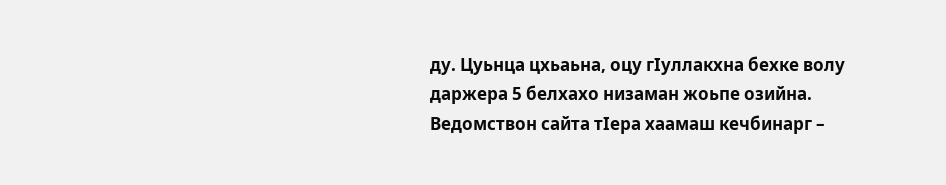ду. Цуьнца цхьаьна, оцу гIуллакхна бехке волу даржера 5 белхахо низаман жоьпе озийна.
Ведомствон сайта тIера хаамаш кечбинарг –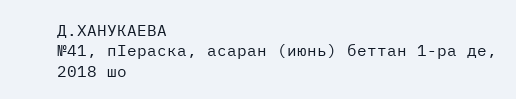Д.ХАНУКАЕВА
№41, пIераска, асаран (июнь) беттан 1-ра де, 2018 шо